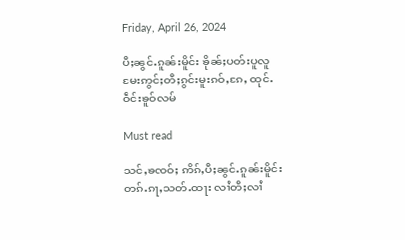Friday, April 26, 2024

ပီႈၼွင်ႉၵူၼ်းမိူင်း ၶိုၼ်ႈပတ်းပူလူမႄးဢွင်ႈတီႈၵွင်းမူးၵဝ်ႇၵႄႇ ထုင်ႉဝဵင်းၶူဝ်လမ်

Must read

သင်ႇၶၸဝ်ႈ ဢိၵ်ႇပီႈၼွင်ႉၵူၼ်းမိူင်း တၵ်ႉၵႃႇသတ်ႉထႃး လၢႆတီႈလၢႆ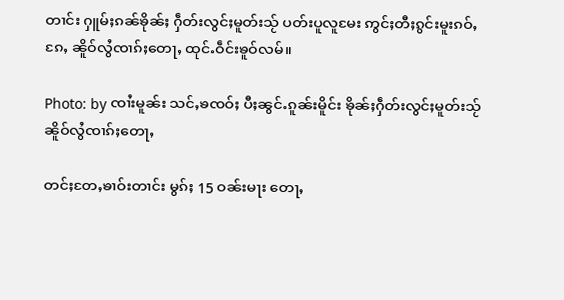တၢင်း ႁူမ်ႈၵၼ်ၶိုၼ်ႈ ႁဵတ်းလွင်ႈမူတ်းသႂ် ပတ်းပူလူမႄး ဢွင်ႈတီႈၵွင်းမူးၵဝ်ႇၵႄႇ ၼိူဝ်လွႆၸၢၵ်ႈတေႃႇ ထုင်ႉဝဵင်းၶူဝ်လမ်။

Photo: by ၸၢႆးမူၼ်း သင်ႇၶၸဝ်ႈ ပီႈၼွင်ႉၵူၼ်းမိူင်း ၶိုၼ်ႈႁဵတ်းလွင်ႈမူတ်းသႂ် ၼိူဝ်လွႆၸၢၵ်ႈတေႃႇ

တင်ႈတႄႇၶၢဝ်းတၢင်း မွၵ်ႈ 15 ဝၼ်းမႃး တေႃႇ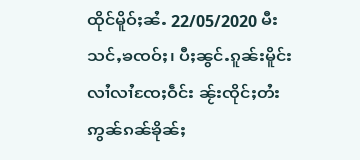ထိုင်မိူဝ်ႈၼႆႉ 22/05/2020 မီးသင်ႇၶၸဝ်ႈ၊ ပီႈၼွင်ႉၵူၼ်းမိူင်း လၢႆလၢႆၸႄႈဝဵင်း ၼႂ်းၸိုင်ႈတႆး ဢွၼ်ၵၼ်ၶိုၼ်ႈ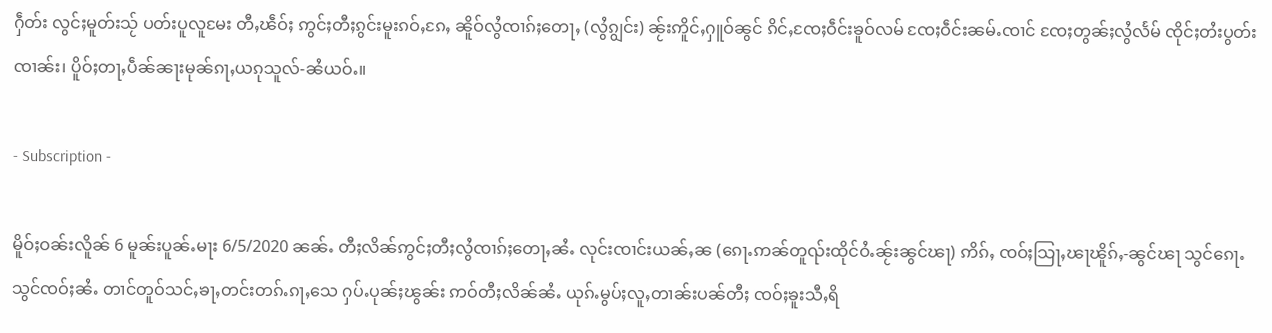ႁဵတ်း လွင်ႈမူတ်းသႂ် ပတ်းပူလူမႄး တီႇၽဵဝ်ႈ ဢွင်ႈတီႈၵွင်းမူးၵဝ်ႇၵႄႇ ၼိူဝ်လွႆၸၢၵ်ႈတေႃႇ (လွႆၵျွင်း) ၼႂ်းဢိူင်ႇႁူဝ်ၼွင် ၵိင်ႇၸႄႈဝဵင်းၶူဝ်လမ် ၸႄႈဝဵင်းၼမ်ႉၸၢင် ၸႄႈတွၼ်ႈလွႆလႅမ် ၸိုင်ႈတႆးပွတ်းၸၢၼ်း၊ ပိူဝ်ႈတႃႇပဵၼ်ၼႃးမုၼ်ၵႃႇယၵုသူလ်-ၼႆယဝ်ႉ။

- Subscription -

မိူဝ်ႈဝၼ်းလိူၼ် 6 မူၼ်းပူၼ်ႉမႃး 6/5/2020 ၼၼ်ႉ တီႈလိၼ်ဢွင်ႈတီႈလွႆၸၢၵ်ႈတေႃႇၼႆႉ လုင်းၸၢင်းယၼ်ႇၼ (ၵေႃႉဢၼ်တူၺ်းထိုင်ဝႆႉၼႂ်းၼွင်ၽႃ) ဢိၵ်ႇ ၸဝ်ႈသြႃႇၽႃၽိူၵ်ႇ-ၼွင်ၽႃ သွင်ၵေႃႉသွင်ၸဝ်ႈၼႆႉ တၢင်တူဝ်သင်ႇၶႃႇတင်းတၵ်ႉၵႃႇသေ ႁပ်ႉပုၼ်ႈၽွၼ်း ဢဝ်တီႈလိၼ်ၼႆႉ ယုၵ်ႉမွပ်ႈလူႇတၢၼ်းပၼ်တီႈ ၸဝ်ႈၶူးသီႇရိ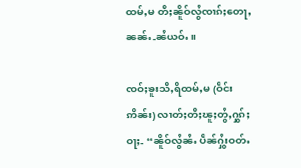ထမ်ႇမ တီႈၼိူဝ်လွႆၸၢၵ်ႈတေႃႇၼၼ်ႉ-ၼႆယဝ်ႉ။

ၸဝ်ႈၶူးသီႇရိထမ်ႇမ (ဝဵင်းဢိၼ်း) လၢတ်ႈတီႈၽူႈတွႆႇႁွၵ်ႈဝႃႈ- “ၼိူဝ်လွႆၼႆႉ ပဵၼ်ႁွႆးဝတ်ႉ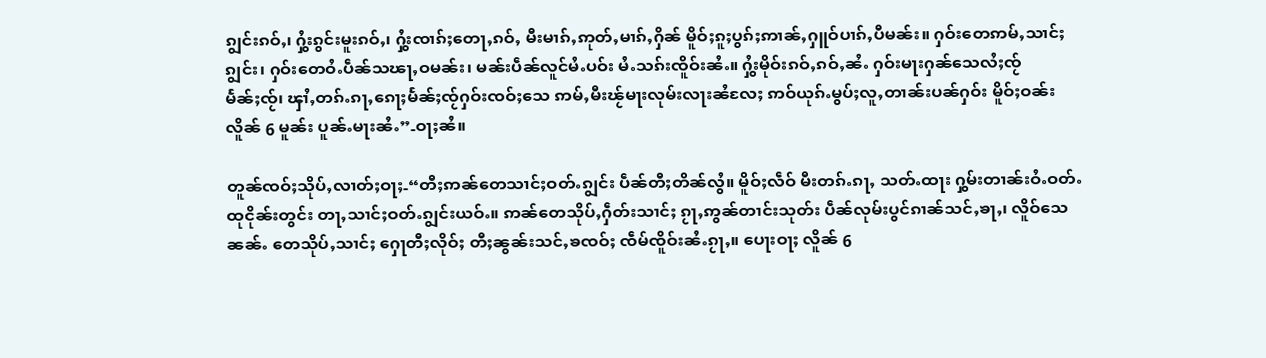ၵျွင်းၵဝ်ႇ၊ ႁွႆးၵွင်းမူးၵဝ်ႇ၊ ႁွႆးၸၢၵ်ႈတေႃႇၵဝ်ႇ မီးမၢၵ်ႇဢုတ်ႇမၢၵ်ႇႁိၼ် မိူဝ်ႈၵူႈပွၵ်ႈဢၢၼ်ႇႁူဝ်ပၢၵ်ႇပီမၼ်း။ ႁဝ်းတေဢမ်ႇသၢင်ႈၵျွင်း၊ ႁဝ်းတေဝႆႉပဵၼ်သၽႃႇဝမၼ်း၊ မၼ်းပဵၼ်လူင်မႆႉပဝ်း မႆႉသၵ်းၸိူဝ်းၼႆႉ။ ႁွႆးမိုဝ်းၵဝ်ႇၵဝ်ႇၼႆႉ ႁဝ်းမႃးႁၼ်သေလႆႈၸႂ် မႅၼ်ႈၸႂ်၊ ၾၢႆႇတၵ်ႉၵႃႇၵေႃႈမႅၼ်ႈၸႂ်ႁဝ်းၸဝ်ႈသေ ဢမ်ႇမီးၽႂ်မႃးလုမ်းလႃးၼႆလႄႈ ဢဝ်ယုၵ်ႉမွပ်ႈလူႇတၢၼ်းပၼ်ႁဝ်း မိူဝ်ႈဝၼ်းလိူၼ် 6 မူၼ်း ပူၼ်ႉမႃးၼႆႉ”-ဝႃႈၼႆ။

တူၼ်ၸဝ်ႈသိုပ်ႇလၢတ်ႈဝႃႈ-“တီႈဢၼ်တေသၢင်ႈဝတ်ႉၵျွင်း ပဵၼ်တီႈတိၼ်လွႆ။ မိူဝ်ႈလဵဝ် မီးတၵ်ႉၵႃႇ သတ်ႉထႃး ႁွမ်းတၢၼ်းဝႆႉဝတ်ႉထုငိုၼ်းတွင်း တႃႇသၢင်ႈဝတ်ႉၵျွင်းယဝ်ႉ။ ဢၼ်တေသိုပ်ႇႁဵတ်းသၢင်ႈ ၵႂႃႇဢွၼ်တၢင်းသုတ်း ပဵၼ်လုမ်းပွင်ၵၢၼ်သင်ႇၶႃႇ၊ လိူဝ်သေၼၼ်ႉ တေသိုပ်ႇသၢင်ႈ ႁေႃတီႈလိုဝ်ႈ တီႈၼွၼ်းသင်ႇၶၸဝ်ႈ ၸဵမ်ၸိူဝ်းၼႆႉၵႂႃႇ။ ပေႃးဝႃႈ လိူၼ် 6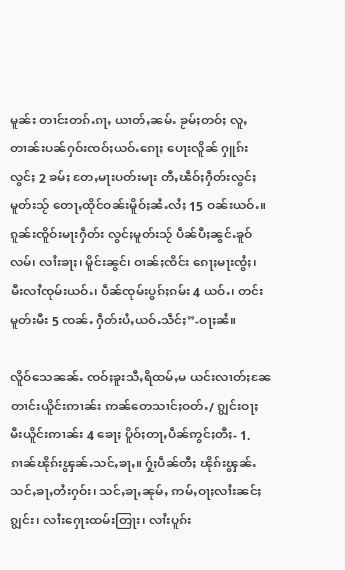မူၼ်း တၢင်းတၵ်ႉၵႃႇ ယၢတ်ႇၼမ်ႉ ၶႂမ်ႈတဝ်ႈ လူႇတၢၼ်းပၼ်ႁဝ်းၸဝ်ႈယဝ်ႉၵေႃႈ ပေႃးလိူၼ် ႁူၵ်းလွင်ႈ 2 ၶမ်ႈ တႄႇမႃးပတ်းမႃး တီႇၽဵဝ်ႈႁဵတ်းလွင်ႈမူတ်းသႂ် တေႃႇထိုင်ဝၼ်းမိူဝ်ႈၼႆႉလႆႈ 15 ဝၼ်းယဝ်ႉ။ ၵူၼ်းၸိူဝ်းမႃးႁဵတ်း လွင်ႈမူတ်းသႂ် ပဵၼ်ပီႈၼွင်ႉၶူဝ်လမ်၊ လၢႆးၶႃႈ၊ မိူင်းၼွင်၊ ဝၢၼ်ႈၸိင်း ၵေႃႈမႃးၸွႆႈ၊ မီးလၢႆၸုမ်းယဝ်ႉ၊ ပဵၼ်ၸုမ်းပွၵ်ႈၵမ်း 4 ယဝ်ႉ၊ တင်းမူတ်းမီး 5 ၸၼ်ႉ ႁဵတ်းပႆႇယဝ်ႉသဵင်ႈ”-ဝႃႈၼႆ။

လိူဝ်သေၼၼ်ႉ ၸဝ်ႈၶူးသီႇရိထမ်ႇမ ယင်းလၢတ်ႈၼႄ တၢင်းယိူင်းဢၢၼ်း ဢၼ်တေသၢင်ႈဝတ်ႉ/ ၵျွင်းဝႃႈ မီးယိူင်းဢၢၼ်း 4 ၶေႃႈ ပိူဝ်ႈတႃႇပဵၼ်ဢွင်ႈတီႈ- 1.ၵၢၼ်ၽိုၵ်းၾွၼ်ႉသင်ႇၶႃႇ။ ႁႂ်ႈပဵၼ်တီႈ ၽိုၵ်းၾွၼ်ႉသင်ႇၶႃႇတႆးႁဝ်း၊ သင်ႇၶႃႇၼုမ်ႇ ဢမ်ႇဝႃႈလၢႆးၼင်ႈၵျွင်း၊ လၢႆးႁေႃးထမ်းတြႃး၊ လၢႆးပူၵ်း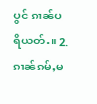ပွင် ၵၢၼ်ပရိယတ်ႉ။ 2.ၵၢၼ်ၵမ်ႇမ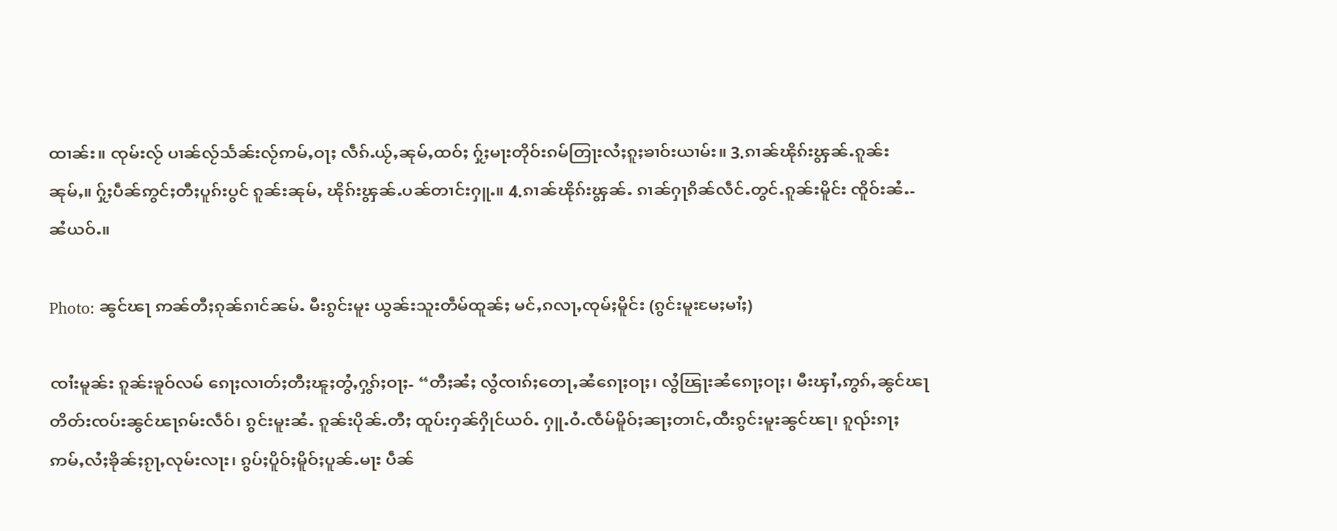ထၢၼ်း။ ၸုမ်းလႂ် ပၢၼ်လႂ်သႅၼ်းလႂ်ဢမ်ႇဝႃႈ လဵၵ်ႉယႂ်ႇၼုမ်ႇထဝ်ႈ ႁႂ်ႈမႃးတိုဝ်းၵမ်တြႃးလႆႈၵူႈၶၢဝ်းယၢမ်း။ 3.ၵၢၼ်ၽိုၵ်းၾွၼ်ႉၵူၼ်းၼုမ်ႇ။ ႁႂ်ႈပဵၼ်ဢွင်ႈတီႈပူၵ်းပွင် ၵူၼ်းၼုမ်ႇ ၽိုၵ်းၾွၼ်ႉပၼ်တၢင်းႁူႉ။ 4.ၵၢၼ်ၽိုၵ်းၾွၼ်ႉ ၵၢၼ်ႁႃၵိၼ်လဵင်ႉတွင်ႉၵူၼ်းမိူင်း ၸိူဝ်းၼႆႉ-ၼႆယဝ်ႉ။

Photo: ၼွင်ၽႃ ဢၼ်တီႈၵုၼ်ၵၢင်ၼမ်ႉ မီးၵွင်းမူး ယွၼ်းသူးတဵမ်ထူၼ်ႈ မင်ႇၵလႃႇၸုမ်ႈမိူင်း (ၵွင်းမူးမႄႈမၢႆႈ)

ၸၢႆးမူၼ်း ၵူၼ်းၶူဝ်လမ် ၵေႃႈလၢတ်ႈတီႈၽူႈတွႆႇႁွၵ်ႈဝႃႈ- “တီႈၼႆႈ လွႆၸၢၵ်ႈတေႃႇၼႆၵေႃႈဝႃႈ၊ လွႆၽြႃးၼႆၵေႃႈဝႃႈ၊ မီးၾၢႆႇဢွၵ်ႇၼွင်ၽႃ  တိတ်းၸပ်းၼွင်ၽႃၵမ်းလဵဝ်၊ ၵွင်းမူးၼႆႉ ၵူၼ်းပိုၼ်ႉတီႈ ထူပ်းႁၼ်ႁိုင်ယဝ်ႉ ႁူႉဝႆႉၸဵမ်မိူဝ်ႈၼႃႈတၢင်ႇထီးၵွင်းမူးၼွင်ၽႃ၊ ၵူၺ်းၵႃႈ ဢမ်ႇလႆႈၶိုၼ်ႈၵႂႃႇလုမ်းလႃး၊ ၵွပ်ႈပိူဝ်ႈမိူဝ်ႈပူၼ်ႉမႃး ပဵၼ်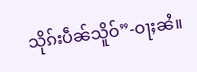သိုၵ်းပဵၼ်သိူဝ်”-ဝႃႈၼႆ။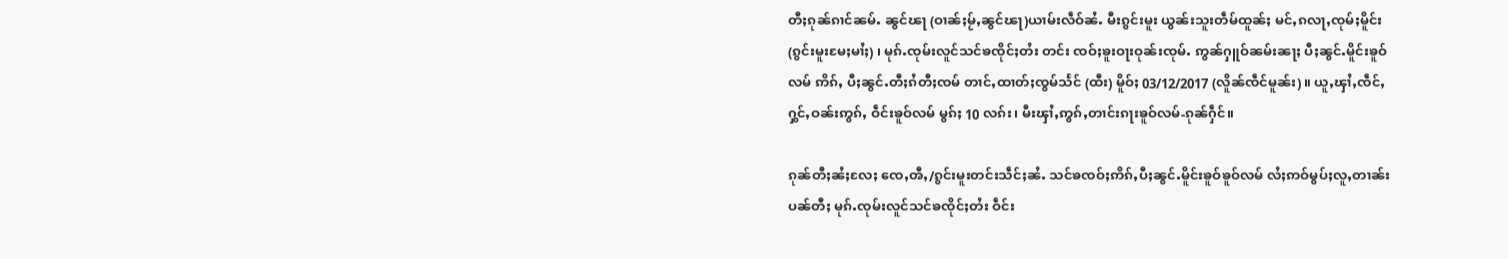တီႈၵုၼ်ၵၢင်ၼမ်ႉ ၼွင်ၽႃ (ဝၢၼ်ႈမႂ်ႇၼွင်ၽႃ)ယၢမ်းလဵဝ်ၼႆႉ မီးၵွင်းမူး ယွၼ်းသူးတဵမ်ထူၼ်ႈ မင်ႇၵလႃႇၸုမ်ႈမိူင်း (ၵွင်းမူးမႄႈမၢႆႈ) ၊ မုၵ်ႉၸုမ်းလူင်သင်ၶၸိုင်ႈတႆး တင်း ၸဝ်ႈၶူးဝႃးဝုၼ်းၸုမ်ႉ ဢွၼ်ႁူဝ်ၼမ်းၼႃႈ ပီႈၼွင်ႉမိူင်းၶူဝ်လမ် ဢိၵ်ႇ ပီႈၼွင်ႉတီႈၵႆတီႈၸမ် တၢင်ႇထၢတ်ႈၸွမ်သႅင် (ထီး) မိူဝ်ႈ 03/12/2017 (လိူၼ်ၸဵင်မူၼ်း)။ ယူႇၾၢႆႇၸဵင်ႇႁွင်ႇဝၼ်းဢွၵ်ႇ ဝဵင်းၶူဝ်လမ် မွၵ်ႈ 10 လၵ်း၊ မီးၾၢႆႇဢွၵ်ႇတၢင်းၵႃးၶူဝ်လမ်-ၵုၼ်ႁဵင်။

ၵုၼ်တီႈၼႆႈလႄႈ ၸေႇၻီႇ/ၵွင်းမူးတင်းသဵင်ႈၼႆႉ သင်ၶၸဝ်ႈဢိၵ်ႇပီႈၼွင်ႉမိူင်းၶူဝ်ၶူဝ်လမ် လႆႈဢဝ်မွပ်ႈလူႇတၢၼ်းပၼ်တီႈ မုၵ်ႉၸုမ်းလူင်သင်ၶၸိုင်ႈတႆး ဝဵင်း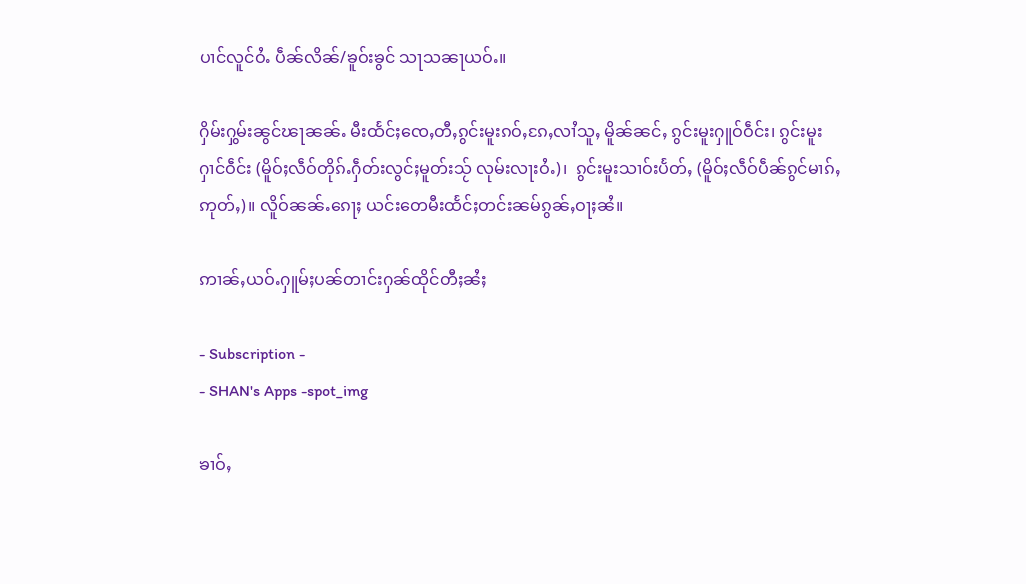ပၢင်လူင်ဝႆႉ ပဵၼ်လိၼ်/ၶူဝ်းၶွင် သႃသၼႃယဝ်ႉ။

ႁိမ်းႁွမ်းၼွင်ၽႃၼၼ်ႉ မီးထႅင်ႈၸေႇတီႇၵွင်းမူးၵဝ်ႇၵႄႇလၢႆသူႇ မိူၼ်ၼင်ႇ ၵွင်းမူးႁူဝ်ဝဵင်း၊ ၵွင်းမူးႁၢင်ဝဵင်း (မိူဝ်ႈလဵဝ်တိုၵ်ႉႁဵတ်းလွင်ႈမူတ်းသႂ် လုမ်းလႃးဝႆႉ)၊  ၵွင်းမူးသၢဝ်းပႅတ်ႇ (မိူဝ်ႈလဵဝ်ပဵၼ်ၵွင်မၢၵ်ႇဢုတ်ႇ)။ လိူဝ်ၼၼ်ႉၵေႃႈ ယင်းတေမီးထႅင်ႈတင်းၼမ်ၵွၼ်ႇဝႃႈၼႆ။

ဢၢၼ်ႇယဝ်ႉႁူမ်ႈပၼ်တၢင်းႁၼ်ထိုင်တီႈၼႆႈ

- Subscription -
- SHAN's Apps -spot_img

ၶၢဝ်ႇ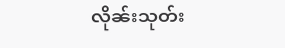လိုၼ်းသုတ်း